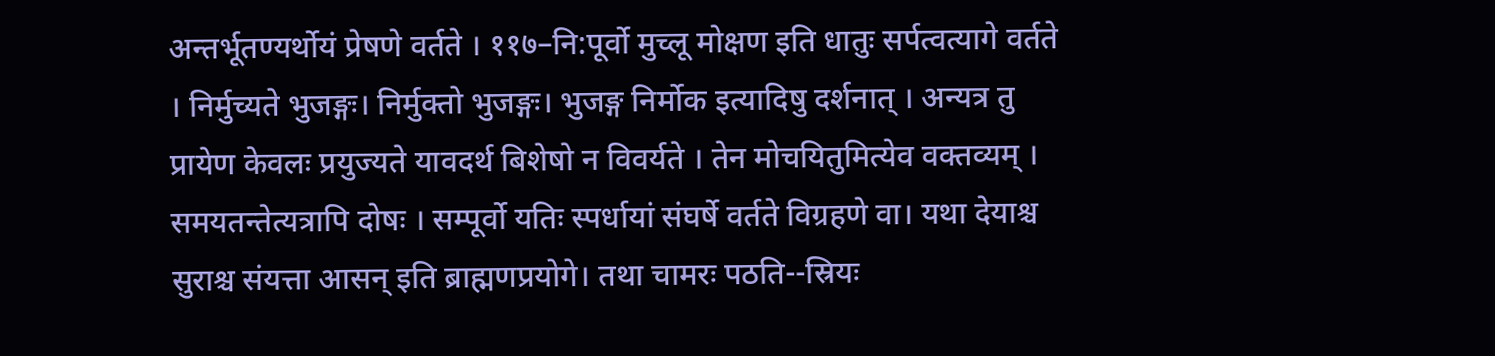अन्तर्भूतण्यर्थोयं प्रेषणे वर्तते । ११७–नि:पूर्वो मुच्लू मोक्षण इति धातुः सर्पत्वत्यागे वर्तते । निर्मुच्यते भुजङ्गः। निर्मुक्तो भुजङ्गः। भुजङ्ग निर्मोक इत्यादिषु दर्शनात् । अन्यत्र तु प्रायेण केवलः प्रयुज्यते यावदर्थ बिशेषो न विवर्यते । तेन मोचयितुमित्येव वक्तव्यम् । समयतन्तेत्यत्रापि दोषः । सम्पूर्वो यतिः स्पर्धायां संघर्षे वर्तते विग्रहणे वा। यथा देयाश्च सुराश्च संयत्ता आसन् इति ब्राह्मणप्रयोगे। तथा चामरः पठति--स्रियः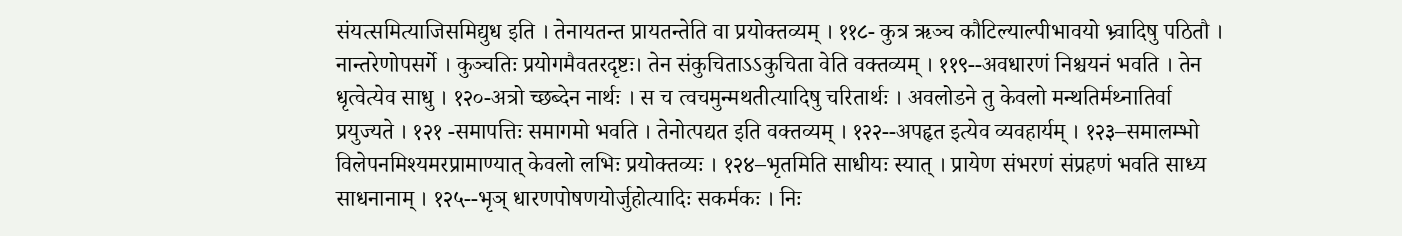संयत्समित्याजिसमिद्युध इति । तेनायतन्त प्रायतन्तेति वा प्रयोक्तव्यम् । ११८- कुत्र ऋञ्च कौटिल्याल्पीभावयो भ्र्वादिषु पठितौ । नान्तरेणोपसर्गे । कुञ्चतिः प्रयोगमैवतरदृष्टः। तेन संकुचिताऽऽकुचिता वेति वक्तव्यम् । ११९--अवधारणं निश्चयनं भवति । तेन धृत्वेत्येव साधु । १२०-अत्रो च्छब्देन नार्थः । स च त्वचमुन्मथतीत्यादिषु चरितार्थः । अवलोडने तु केवलो मन्थतिर्मथ्नातिर्वा प्रयुज्यते । १२१ -समापत्तिः समागमो भवति । तेनोत्पद्यत इति वक्तव्यम् । १२२--अपहृत इत्येव व्यवहार्यम् । १२३–समालम्भो विलेपनमिश्यमरप्रामाण्यात् केवलो लभिः प्रयोक्तव्यः । १२४–भृतमिति साधीयः स्यात् । प्रायेण संभरणं संप्रहणं भवति साध्य साधनानाम् । १२५--भृञ् धारणपोषणयोर्जुहोत्यादिः सकर्मकः । निः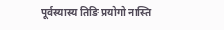पूर्वस्यास्य तिङि प्रयोगो नास्ति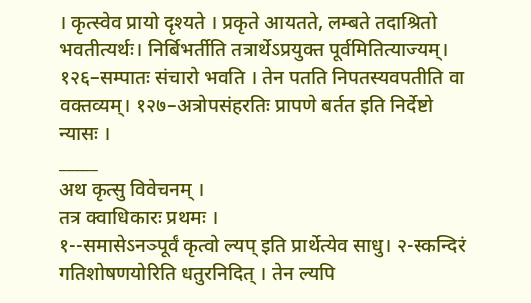। कृत्स्वेव प्रायो दृश्यते । प्रकृते आयतते, लम्बते तदाश्रितो भवतीत्यर्थः। निर्बिभर्तीति तत्रार्थेऽप्रयुक्त पूर्वमितित्याज्यम्। १२६–सम्पातः संचारो भवति । तेन पतति निपतस्यवपतीति वा वक्तव्यम्। १२७–अत्रोपसंहरतिः प्रापणे बर्तत इति निर्देष्टो न्यासः ।
_____
अथ कृत्सु विवेचनम् ।
तत्र क्वाधिकारः प्रथमः ।
१--समासेऽनञ्पूर्वं कृत्वो ल्यप् इति प्रार्थेत्येव साधु। २-स्कन्दिरं गतिशोषणयोरिति धतुरनिदित् । तेन ल्यपि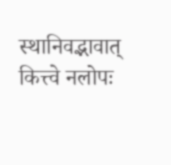स्थानिवद्भावात् कित्त्वे नलोपः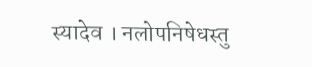स्यादेव । नलोपनिषेधस्तु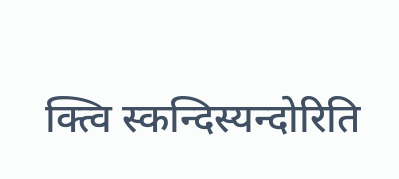क्त्वि स्कन्दिस्यन्दोरिति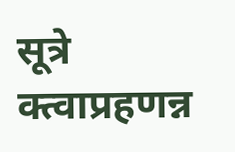सूत्रे क्त्वाप्रहणन्न